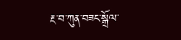རྔ་བ་ཀུན་བཟང་སྒྲོལ་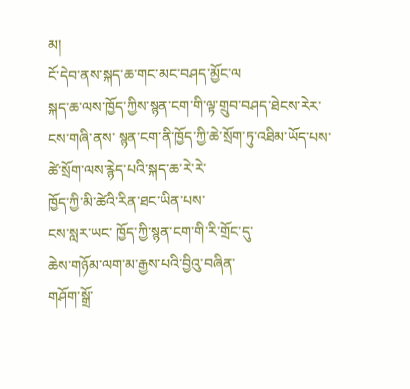མ།
ངོ་དེབ་ནས་སྐད་ཆ་གང་མང་བཤད་མྱོང་ལ
སྐད་ཆ་ལས་ཁྱོད་ཀྱིས་སྙན་ངག་གི་ལྟ་གྲུབ་བཤད་ཐེངས་རེར་
ངས་གཞི་ནས་ སྙན་ངག་ནི་ཁྱོད་ཀྱི་ཆེ་སྲོག་ཏུ་འཐིམ་ཡོད་པས་
ཚེ་སྲོག་ལས་རྙེད་པའི་སྐད་ཆ་རེ་རེ་
ཁྱོད་ཀྱི་མི་ཚེའི་རིན་ཐང་ཡིན་པས་
ངས་སླར་ཡང་ ཁྱོད་ཀྱི་སྙན་ངག་གི་རི་གྲོང་དུ་
ཆེས་གཉོམ་ལག་མ་རྒྱས་པའི་བྱིའུ་བཞིན་
གཤོག་སྒྲོ་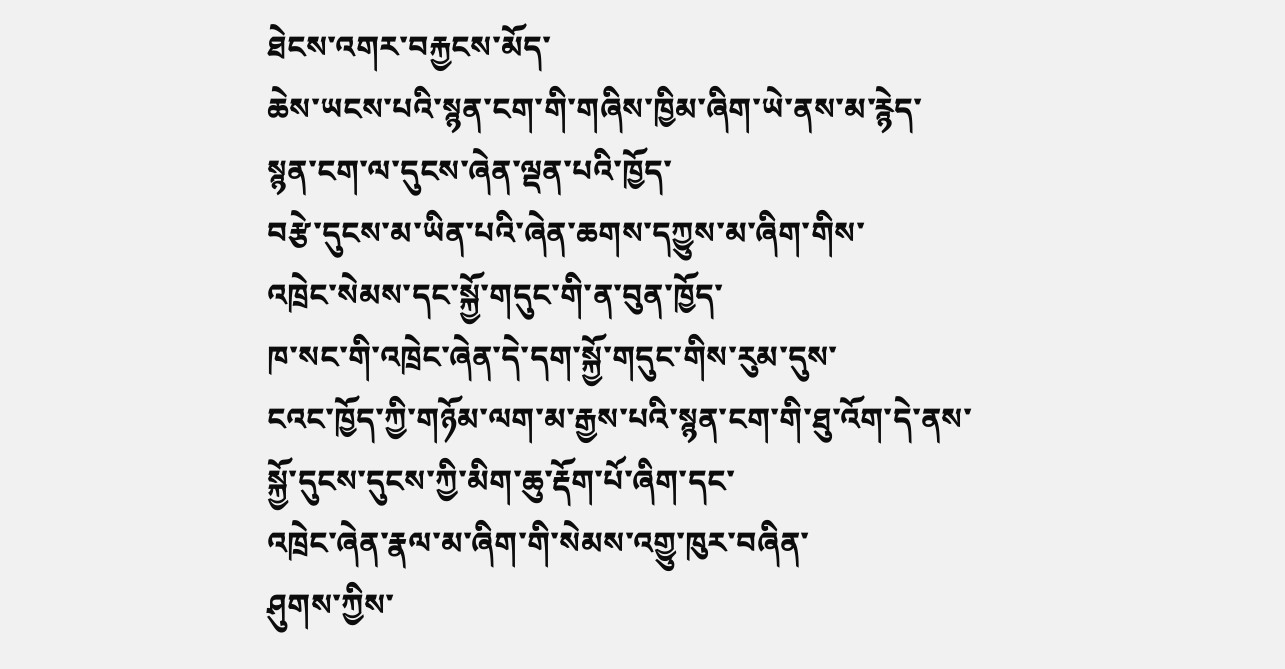ཐེངས་འགར་བརྐྱངས་མོད་
ཆེས་ཡངས་པའི་སྙན་ངག་གི་གཞིས་ཁྱིམ་ཞིག་ཡེ་ནས་མ་རྙེད་
སྙན་ངག་ལ་དུངས་ཞེན་ལྡན་པའི་ཁྱོད་
བརྩེ་དུངས་མ་ཡིན་པའི་ཞེན་ཆགས་དཀྱུས་མ་ཞིག་གིས་
འཁྲེང་སེམས་དང་སྐྱོ་གདུང་གི་ན་བུན་ཁྱོད་
ཁ་སང་གི་འཁྲེང་ཞེན་དེ་དག་སྐྱོ་གདུང་གིས་རུམ་དུས་
ངའང་ཁྱོད་ཀྱི་གཉོམ་ལག་མ་རྒྱས་པའི་སྙན་ངག་གི་ཐུ་འོག་དེ་ནས་
སྐྱོ་དུངས་དུངས་ཀྱི་མིག་ཆུ་རྡོག་པོ་ཞིག་དང་
འཁྲེང་ཞེན་རྣལ་མ་ཞིག་གི་སེམས་འགྱུ་ཁུར་བཞིན་
ཤུགས་ཀྱིས་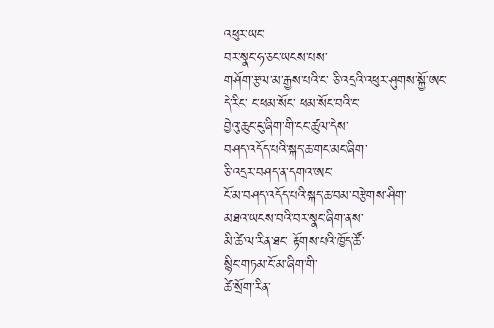འཕུར་ཡང་
བར་སྣང་ཧ་ཅང་ཡངས་པས་
གཤོག་རྩལ་མ་རྒྱས་པའི་ང་ ཅི་འདྲའི་འཕུར་ཤུགས་སྐྱོ་ཨང་
དེ་རིང་ ང་ཕམ་སོང་ ཕམ་སོང་བའི་ང་
བྱེའུ་ཆུང་ངུ་ཞིག་གི་ངང་ཚུལ་དེས་
བཤད་འདོད་པའི་སྐད་ཆ་གང་མང་ཞིག་
ཅི་འདྲར་བཤད་ན་དགའ་ཨང་
ངོ་མ་བཤད་འདོད་པའི་སྐད་ཆ་བམ་བརྩེགས་ཤིག་
མཐའ་ཡངས་བའི་བར་སྣང་ཞིག་ནས་
མི་ཚེ་ལ་རིན་ཐང་ རྟོགས་པའི་ཁྱོད་ཚོ་
སྙིང་གཏམ་ངོ་མ་ཞིག་གི་
ཚེ་སྲོག་རིན་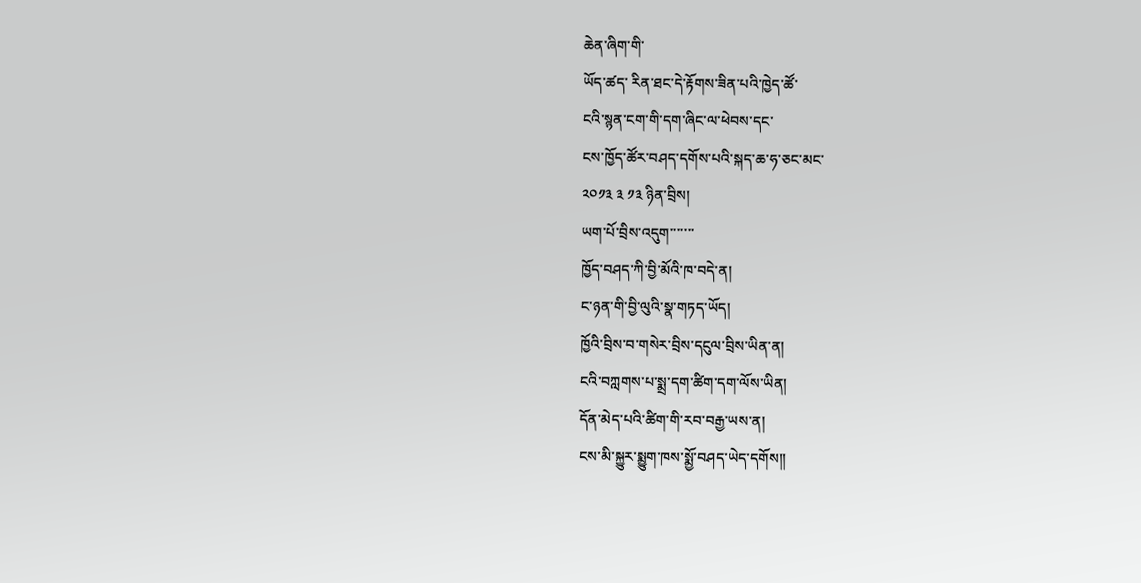ཆེན་ཞིག་གི་
ཡོད་ཚད་ རིན་ཐང་དེ་རྟོགས་ཟིན་པའི་ཁྱེད་ཚོ་
ངའི་སྙན་ངག་གི་དག་ཞིང་ལ་ཕེབས་དང་
ངས་ཁྱོད་ཚོར་བཤད་དགོས་པའི་སྐད་ཆ་ཧ་ཅང་མང་
༢༠༡༣ ༣ ༡༣ ཉིན་བྲིས།
ཡག་པོ་བྲིས་འདུག་་་་་་་
ཁྱོད་བཤད་ཀི་བྱི་མོའི་ཁ་བདེ་ན།
ང་ཉན་གི་བྱི་ལུའི་སྣ་གཏད་ཡོད།
ཁྱོའི་བྲིས་བ་གསེར་བྲིས་དངུལ་བྲིས་ཡིན་ན།
ངའི་བཀླགས་པ་སྨྲ་དག་ཚིག་དག་ལོས་ཡིན།
དོན་མེད་པའི་ཚིག་གི་རབ་བརྒྱ་ཡས་ན།
ངས་མི་སྐྱུར་སྨྱུག་ཁས་སྨྱོ་བཤད་ཡེད་དགོས།།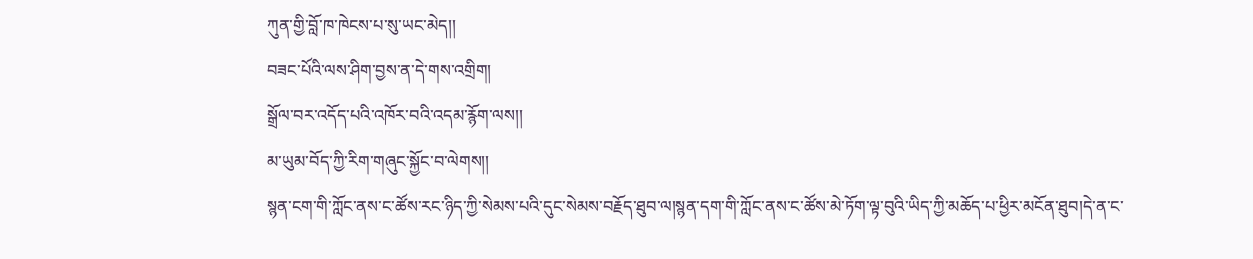ཀུན་གྱི་བློ་ཁ་ཁེངས་པ་སུ་ཡང་མེད།།
བཟང་པོའི་ལས་ཤིག་བྱས་ན་དེ་གས་འགྲིག།
སྒྲོལ་བར་འདོད་པའི་འཁོར་བའི་འདམ་རྙོག་ལས།།
མ་ཡུམ་བོད་ཀྱི་རིག་གཞུང་སྐྱོང་བ་ལེགས།།
སྙན་ངག་གི་ཀློང་ནས་ང་ཚོས་རང་ཉིད་ཀྱི་སེམས་པའི་དུང་སེམས་བརྗོད་ཐུབ་ལ།སྙན་དག་གི་ཀློང་ནས་ང་ཚོས་མེ་ཏོག་ལྟ་བུའི་ཡིད་ཀྱི་མཆོད་པ་ཕྱིར་མངོན་ཐུབ།དེ་ན་ང་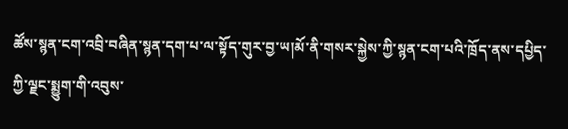ཚོས་སྙན་ངག་འབྲི་བཞིན་སྙན་དག་པ་ལ་སྟོད་གུར་བྱ་ཡ།མོ་ནི་གསར་སྐྱེས་ཀྱི་སྙན་ངག་པའི་ཁྲོད་ནས་དཔྱིད་ཀྱི་ལྗང་སྨྱུག་གི་འབུས་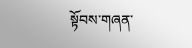སྟོབས་གཞན་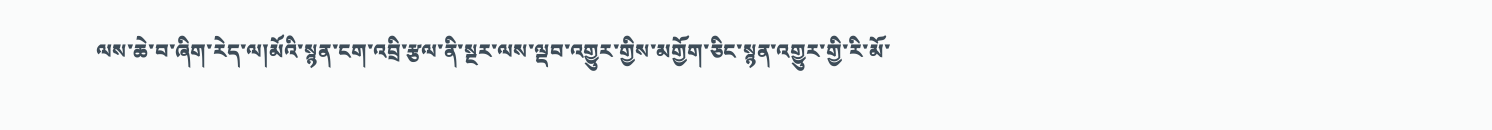ལས་ཆེ་བ་ཞིག་རེད་ལ།མོའི་སྙན་ངག་འབྲི་རྩལ་ནི་སྔར་ལས་ལྡབ་འགྱུར་གྱིས་མགྱོག་ཅིང་སྙན་འགྱུར་གྱི་རི་མོ་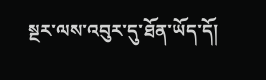སྔར་ལས་འབུར་དུ་ཐོན་ཡོད་དོ།